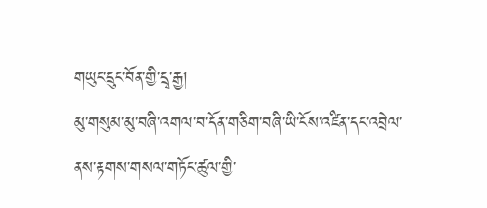གཡུང་དྲུང་བོན་གྱི་དྲྭ་རྒྱ།
མུ་གསུམ་མུ་བཞི་འགལ་བ་དོན་གཅིག་བཞི་ཡི་ངོས་འཛིན་དང་འབྲེལ་ནས་རྟགས་གསལ་གཏོང་ཚུལ་གྱི་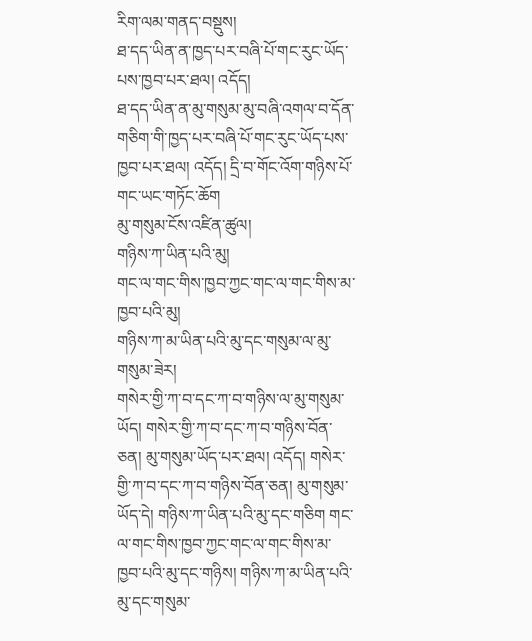རིག་ལམ་གནད་བསྡུས།
ཐ་དད་ཡིན་ན་ཁྱད་པར་བཞི་པོ་གང་རུང་ཡོད་པས་ཁྱབ་པར་ཐལ། འདོད།
ཐ་དད་ཡིན་ན་མུ་གསུམ་མུ་བཞི་འགལ་བ་དོན་གཅིག་གི་ཁྱད་པར་བཞི་པོ་གང་རུང་ཡོད་པས་ཁྱབ་པར་ཐལ། འདོད། དྲི་བ་གོང་འོག་གཉིས་པོ་གང་ཡང་གཏོང་ཆོག
མུ་གསུམ་ངོས་འཛིན་ཚུལ།
གཉིས་ཀ་ཡིན་པའི་མུ།
གང་ལ་གང་གིས་ཁྱབ་ཀྱང་གང་ལ་གང་གིས་མ་ཁྱབ་པའི་མུ།
གཉིས་ཀ་མ་ཡིན་པའི་མུ་དང་གསུམ་ལ་མུ་གསུམ་ཟེར།
གསེར་གྱི་ཀ་བ་དང་ཀ་བ་གཉིས་ལ་མུ་གསུམ་ཡོད། གསེར་གྱི་ཀ་བ་དང་ཀ་བ་གཉིས་བོན་ཅན། མུ་གསུམ་ཡོད་པར་ཐལ། འདོད། གསེར་གྱི་ཀ་བ་དང་ཀ་བ་གཉིས་བོན་ཅན། མུ་གསུམ་ཡོད་དེ། གཉིས་ཀ་ཡིན་པའི་མུ་དང་གཅིག གང་ལ་གང་གིས་ཁྱབ་ཀྱང་གང་ལ་གང་གིས་མ་ཁྱབ་པའི་མུ་དང་གཉིས། གཉིས་ཀ་མ་ཡིན་པའི་མུ་དང་གསུམ་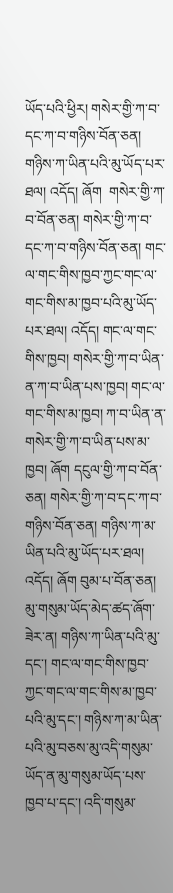ཡོད་པའི་ཕྱིར། གསེར་གྱི་ཀ་བ་དང་ཀ་བ་གཉིས་བོན་ཅན། གཉིས་ཀ་ཡིན་པའི་མུ་ཡོད་པར་ཐལ། འདོད། ཞོག  གསེར་གྱི་ཀ་བ་བོན་ཅན། གསེར་གྱི་ཀ་བ་དང་ཀ་བ་གཉིས་བོན་ཅན། གང་ལ་གང་གིས་ཁྱབ་ཀྱང་གང་ལ་གང་གིས་མ་ཁྱབ་པའི་མུ་ཡོད་པར་ཐལ། འདོད། གང་ལ་གང་གིས་ཁྱབ། གསེར་གྱི་ཀ་བ་ཡིན་ན་ཀ་བ་ཡིན་པས་ཁྱབ། གང་ལ་གང་གིས་མ་ཁྱབ། ཀ་བ་ཡིན་ན་གསེར་གྱི་ཀ་བ་ཡིན་པས་མ་ཁྱབ། ཞོག དངུལ་གྱི་ཀ་བ་བོན་ཅན། གསེར་གྱི་ཀ་བ་དང་ཀ་བ་གཉིས་བོན་ཅན། གཉིས་ཀ་མ་ཡིན་པའི་མུ་ཡོད་པར་ཐལ། འདོད། ཞོག བུམ་པ་བོན་ཅན།  མུ་གསུམ་ཡོད་མེད་ཚད་ཞོག་ཟེར་ན། གཉིས་ཀ་ཡིན་པའི་མུ་དང་། གང་ལ་གང་གིས་ཁྱབ་ཀྱང་གང་ལ་གང་གིས་མ་ཁྱབ་པའི་མུ་དང་། གཉིས་ཀ་མ་ཡིན་པའི་མུ་བཅས་མུ་འདི་གསུམ་ཡོད་ན་མུ་གསུམ་ཡོད་པས་ཁྱབ་པ་དང་། འདི་གསུམ་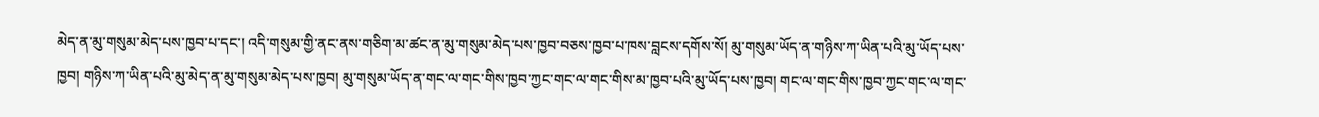མེད་ན་མུ་གསུམ་མེད་པས་ཁྱབ་པ་དང་། འདི་གསུམ་གྱི་ནང་ནས་གཅིག་མ་ཚང་ན་མུ་གསུམ་མེད་པས་ཁྱབ་བཅས་ཁྱབ་པ་ཁས་བླངས་དགོས་སོ། མུ་གསུམ་ཡོད་ན་གཉིས་ཀ་ཡིན་པའི་མུ་ཡོད་པས་ཁྱབ། གཉིས་ཀ་ཡིན་པའི་མུ་མེད་ན་མུ་གསུམ་མེད་པས་ཁྱབ། མུ་གསུམ་ཡོད་ན་གང་ལ་གང་གིས་ཁྱབ་ཀྱང་གང་ལ་གང་གིས་མ་ཁྱབ་པའི་མུ་ཡོད་པས་ཁྱབ། གང་ལ་གང་གིས་ཁྱབ་ཀྱང་གང་ལ་གང་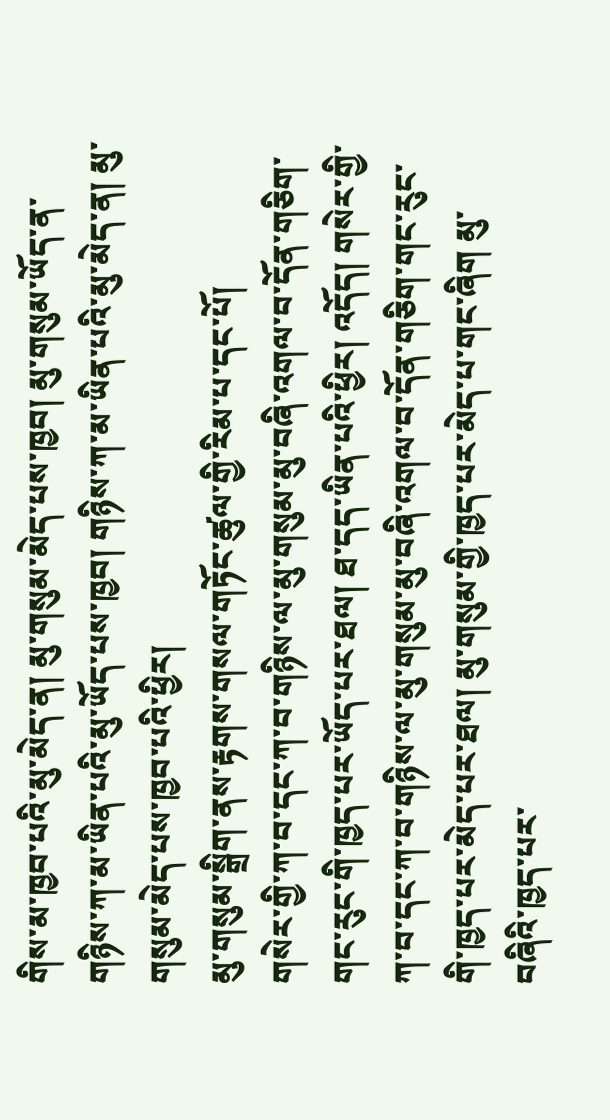གིས་མ་ཁྱབ་པའི་མུ་མེད་ན། མུ་གསུམ་མེད་པས་ཁྱབ། མུ་གསུམ་ཡོད་ན་གཉིས་ཀ་མ་ཡིན་པའི་མུ་ཡོད་པས་ཁྱབ། གཉིས་ཀ་མ་ཡིན་པའི་མུ་མེད་ན། མུ་གསུམ་མེད་པས་ཁྱབ་པའི་ཕྱིར།
མུ་གསུམ་སྒྲིག་ནས་རྟགས་གསལ་གཏོང་ཚུལ་གྱི་རིམ་པ་དང་པོ།
གསེར་གྱི་ཀ་བ་དང་ཀ་བ་གཉིས་ལ་མུ་གསུམ་མུ་བཞི་འགལ་བ་དོན་གཅིག་གང་རུང་གི་ཁྱད་པར་ཡོད་པར་ཐལ། ཐ་དད་ཡིན་པའི་ཕྱིར། འདོད། གསེར་གྱི་ཀ་བ་དང་ཀ་བ་གཉིས་ལ་མུ་གསུམ་མུ་བཞི་འགལ་བ་དོན་གཅིག་གང་རུང་གི་ཁྱད་པར་མེད་པར་ཐལ། མུ་གསུམ་གྱི་ཁྱད་པར་མེད་པ་གང་ཞིག མུ་བཞིའི་ཁྱད་པར་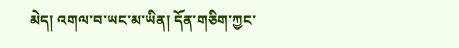མེད། འགལ་བ་ཡང་མ་ཡིན། དོན་གཅིག་ཀྱང་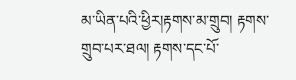མ་ཡིན་པའི་ཕྱིར།རྟགས་མ་གྲུབ། རྟགས་གྲུབ་པར་ཐལ། རྟགས་དང་པོ་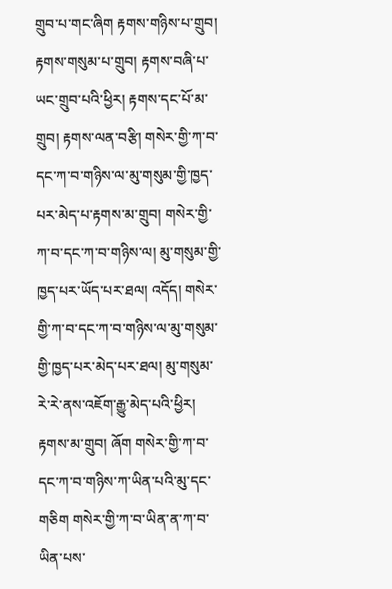གྲུབ་པ་གང་ཞིག རྟགས་གཉིས་པ་གྲུབ། རྟགས་གསུམ་པ་གྲུབ། རྟགས་བཞི་པ་ཡང་གྲུབ་པའི་ཕྱིར། རྟགས་དང་པོ་མ་གྲུབ། རྟགས་ལན་བརྩི། གསེར་གྱི་ཀ་བ་དང་ཀ་བ་གཉིས་ལ་མུ་གསུམ་གྱི་ཁྱད་པར་མེད་པ་རྟགས་མ་གྲུབ། གསེར་གྱི་ཀ་བ་དང་ཀ་བ་གཉིས་ལ། མུ་གསུམ་གྱི་ཁྱད་པར་ཡོད་པར་ཐལ། འདོད། གསེར་གྱི་ཀ་བ་དང་ཀ་བ་གཉིས་ལ་མུ་གསུམ་གྱི་ཁྱད་པར་མེད་པར་ཐལ། མུ་གསུམ་རེ་རེ་ནས་འཇོག་རྒྱུ་མེད་པའི་ཕྱིར། རྟགས་མ་གྲུབ། ཞོག གསེར་གྱི་ཀ་བ་དང་ཀ་བ་གཉིས་ཀ་ཡིན་པའི་མུ་དང་གཅིག གསེར་གྱི་ཀ་བ་ཡིན་ན་ཀ་བ་ཡིན་པས་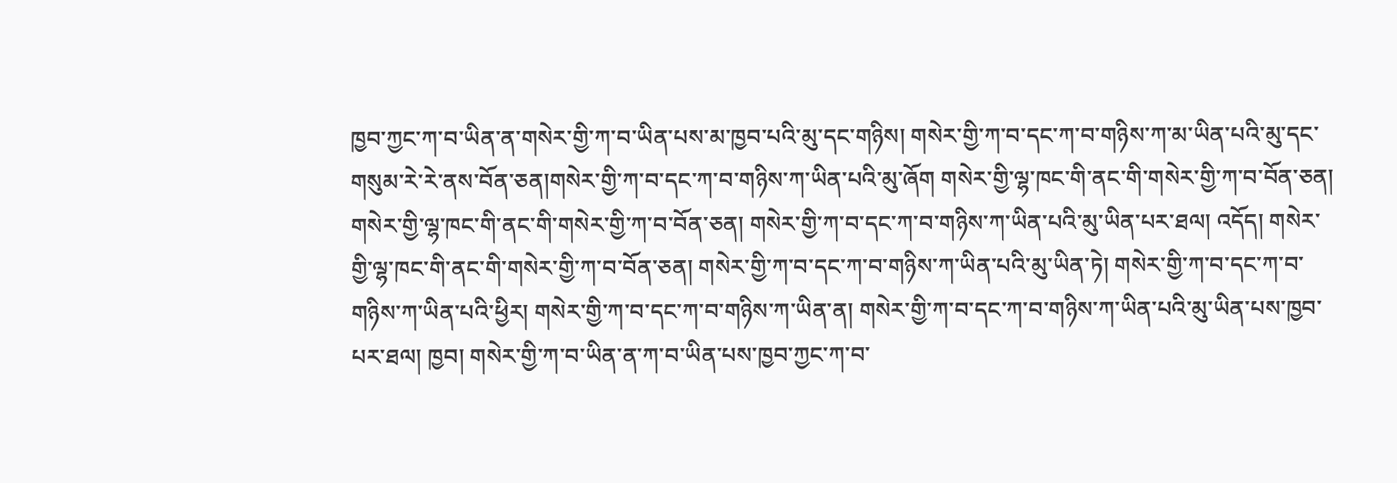ཁྱབ་ཀྱང་ཀ་བ་ཡིན་ན་གསེར་གྱི་ཀ་བ་ཡིན་པས་མ་ཁྱབ་པའི་མུ་དང་གཉིས། གསེར་གྱི་ཀ་བ་དང་ཀ་བ་གཉིས་ཀ་མ་ཡིན་པའི་མུ་དང་གསུམ་རེ་རེ་ནས་བོན་ཅན།གསེར་གྱི་ཀ་བ་དང་ཀ་བ་གཉིས་ཀ་ཡིན་པའི་མུ་ཞོག གསེར་གྱི་ལྷ་ཁང་གི་ནང་གི་གསེར་གྱི་ཀ་བ་བོན་ཅན། གསེར་གྱི་ལྷ་ཁང་གི་ནང་གི་གསེར་གྱི་ཀ་བ་བོན་ཅན། གསེར་གྱི་ཀ་བ་དང་ཀ་བ་གཉིས་ཀ་ཡིན་པའི་མུ་ཡིན་པར་ཐལ། འདོད། གསེར་གྱི་ལྷ་ཁང་གི་ནང་གི་གསེར་གྱི་ཀ་བ་བོན་ཅན། གསེར་གྱི་ཀ་བ་དང་ཀ་བ་གཉིས་ཀ་ཡིན་པའི་མུ་ཡིན་ཏེ། གསེར་གྱི་ཀ་བ་དང་ཀ་བ་གཉིས་ཀ་ཡིན་པའི་ཕྱིར། གསེར་གྱི་ཀ་བ་དང་ཀ་བ་གཉིས་ཀ་ཡིན་ན། གསེར་གྱི་ཀ་བ་དང་ཀ་བ་གཉིས་ཀ་ཡིན་པའི་མུ་ཡིན་པས་ཁྱབ་པར་ཐལ། ཁྱབ། གསེར་གྱི་ཀ་བ་ཡིན་ན་ཀ་བ་ཡིན་པས་ཁྱབ་ཀྱང་ཀ་བ་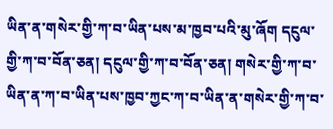ཡིན་ན་གསེར་གྱི་ཀ་བ་ཡིན་པས་མ་ཁྱབ་པའི་མུ་ཞོག དངུལ་གྱི་ཀ་བ་བོན་ཅན། དངུལ་གྱི་ཀ་བ་བོན་ཅན། གསེར་གྱི་ཀ་བ་ཡིན་ན་ཀ་བ་ཡིན་པས་ཁྱབ་ཀྱང་ཀ་བ་ཡིན་ན་གསེར་གྱི་ཀ་བ་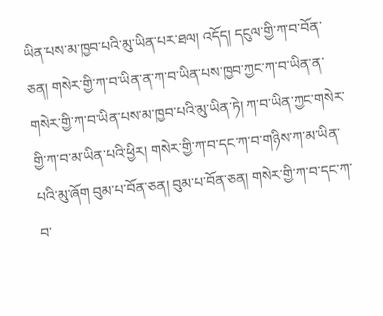ཡིན་པས་མ་ཁྱབ་པའི་མུ་ཡིན་པར་ཐལ། འདོད། དངུལ་གྱི་ཀ་བ་བོན་ཅན། གསེར་གྱི་ཀ་བ་ཡིན་ན་ཀ་བ་ཡིན་པས་ཁྱབ་ཀྱང་ཀ་བ་ཡིན་ན་གསེར་གྱི་ཀ་བ་ཡིན་པས་མ་ཁྱབ་པའི་མུ་ཡིན་ཏེ། ཀ་བ་ཡིན་ཀྱང་གསེར་གྱི་ཀ་བ་མ་ཡིན་པའི་ཕྱིར། གསེར་གྱི་ཀ་བ་དང་ཀ་བ་གཉིས་ཀ་མ་ཡིན་པའི་མུ་ཞོག བུམ་པ་བོན་ཅན། བུམ་པ་བོན་ཅན། གསེར་གྱི་ཀ་བ་དང་ཀ་བ་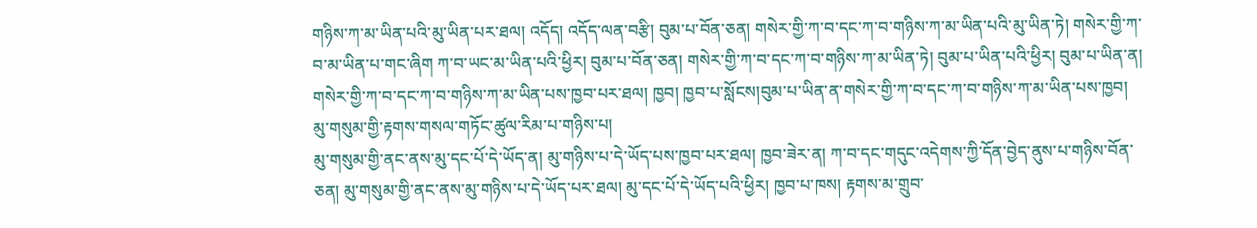གཉིས་ཀ་མ་ཡིན་པའི་མུ་ཡིན་པར་ཐལ། འདོད། འདོད་ལན་བརྩི། བུམ་པ་བོན་ཅན། གསེར་གྱི་ཀ་བ་དང་ཀ་བ་གཉིས་ཀ་མ་ཡིན་པའི་མུ་ཡིན་ཏེ། གསེར་གྱི་ཀ་བ་མ་ཡིན་པ་གང་ཞིག ཀ་བ་ཡང་མ་ཡིན་པའི་ཕྱིར། བུམ་པ་བོན་ཅན། གསེར་གྱི་ཀ་བ་དང་ཀ་བ་གཉིས་ཀ་མ་ཡིན་ཏེ། བུམ་པ་ཡིན་པའི་ཕྱིར། བུམ་པ་ཡིན་ན། གསེར་གྱི་ཀ་བ་དང་ཀ་བ་གཉིས་ཀ་མ་ཡིན་པས་ཁྱབ་པར་ཐལ། ཁྱབ། ཁྱབ་པ་སློངས།བུམ་པ་ཡིན་ན་གསེར་གྱི་ཀ་བ་དང་ཀ་བ་གཉིས་ཀ་མ་ཡིན་པས་ཁྱབ།
མུ་གསུམ་གྱི་རྟགས་གསལ་གཏོང་ཚུལ་རིམ་པ་གཉིས་པ།
མུ་གསུམ་གྱི་ནང་ནས་མུ་དང་པོ་དེ་ཡོད་ན། མུ་གཉིས་པ་དེ་ཡོད་པས་ཁྱབ་པར་ཐལ། ཁྱབ་ཟེར་ན། ཀ་བ་དང་གདུང་འདེགས་ཀྱི་དོན་བྱེད་ནུས་པ་གཉིས་བོན་ཅན། མུ་གསུམ་གྱི་ནང་ནས་མུ་གཉིས་པ་དེ་ཡོད་པར་ཐལ། མུ་དང་པོ་དེ་ཡོད་པའི་ཕྱིར། ཁྱབ་པ་ཁས། རྟགས་མ་གྲུབ་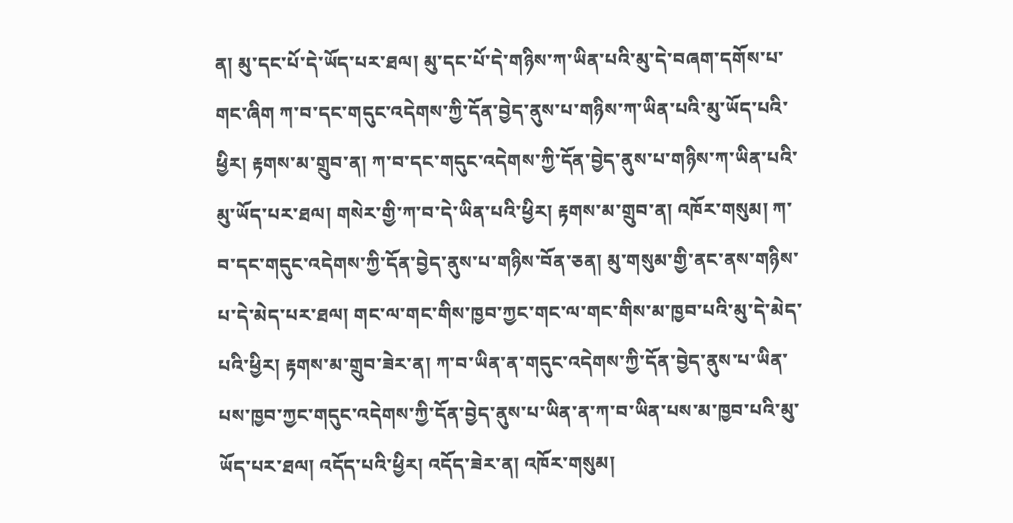ན། མུ་དང་པོ་དེ་ཡོད་པར་ཐལ། མུ་དང་པོ་དེ་གཉིས་ཀ་ཡིན་པའི་མུ་དེ་བཞག་དགོས་པ་གང་ཞིག ཀ་བ་དང་གདུང་འདེགས་ཀྱི་དོན་བྱེད་ནུས་པ་གཉིས་ཀ་ཡིན་པའི་མུ་ཡོད་པའི་ཕྱིར། རྟགས་མ་གྲུབ་ན། ཀ་བ་དང་གདུང་འདེགས་ཀྱི་དོན་བྱེད་ནུས་པ་གཉིས་ཀ་ཡིན་པའི་མུ་ཡོད་པར་ཐལ། གསེར་གྱི་ཀ་བ་དེ་ཡིན་པའི་ཕྱིར། རྟགས་མ་གྲུབ་ན། འཁོར་གསུམ། ཀ་བ་དང་གདུང་འདེགས་ཀྱི་དོན་བྱེད་ནུས་པ་གཉིས་བོན་ཅན། མུ་གསུམ་གྱི་ནང་ནས་གཉིས་པ་དེ་མེད་པར་ཐལ། གང་ལ་གང་གིས་ཁྱབ་ཀྱང་གང་ལ་གང་གིས་མ་ཁྱབ་པའི་མུ་དེ་མེད་པའི་ཕྱིར། རྟགས་མ་གྲུབ་ཟེར་ན། ཀ་བ་ཡིན་ན་གདུང་འདེགས་ཀྱི་དོན་བྱེད་ནུས་པ་ཡིན་པས་ཁྱབ་ཀྱང་གདུང་འདེགས་ཀྱི་དོན་བྱེད་ནུས་པ་ཡིན་ན་ཀ་བ་ཡིན་པས་མ་ཁྱབ་པའི་མུ་ཡོད་པར་ཐལ། འདོད་པའི་ཕྱིར། འདོད་ཟེར་ན། འཁོར་གསུམ།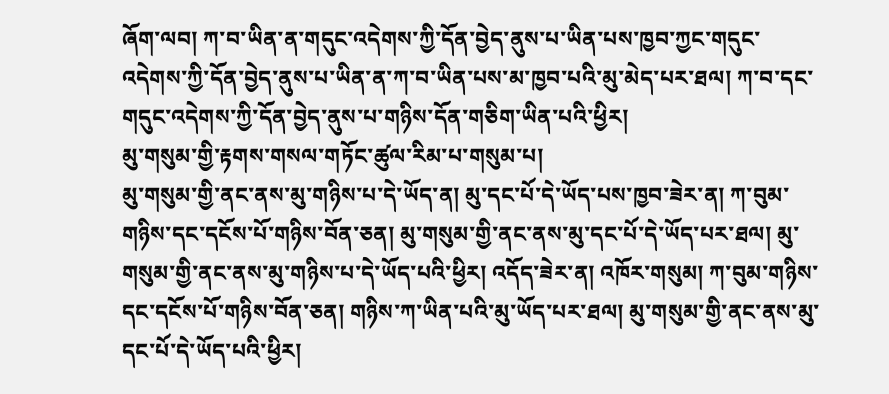ཞོག་ལབ། ཀ་བ་ཡིན་ན་གདུང་འདེགས་ཀྱི་དོན་བྱེད་ནུས་པ་ཡིན་པས་ཁྱབ་ཀྱང་གདུང་འདེགས་ཀྱི་དོན་བྱེད་ནུས་པ་ཡིན་ན་ཀ་བ་ཡིན་པས་མ་ཁྱབ་པའི་མུ་མེད་པར་ཐལ། ཀ་བ་དང་གདུང་འདེགས་ཀྱི་དོན་བྱེད་ནུས་པ་གཉིས་དོན་གཅིག་ཡིན་པའི་ཕྱིར།
མུ་གསུམ་གྱི་རྟགས་གསལ་གཏོང་ཚུལ་རིམ་པ་གསུམ་པ།
མུ་གསུམ་གྱི་ནང་ནས་མུ་གཉིས་པ་དེ་ཡོད་ན། མུ་དང་པོ་དེ་ཡོད་པས་ཁྱབ་ཟེར་ན། ཀ་བུམ་གཉིས་དང་དངོས་པོ་གཉིས་བོན་ཅན། མུ་གསུམ་གྱི་ནང་ནས་མུ་དང་པོ་དེ་ཡོད་པར་ཐལ། མུ་གསུམ་གྱི་ནང་ནས་མུ་གཉིས་པ་དེ་ཡོད་པའི་ཕྱིར། འདོད་ཟེར་ན། འཁོར་གསུམ། ཀ་བུམ་གཉིས་དང་དངོས་པོ་གཉིས་བོན་ཅན། གཉིས་ཀ་ཡིན་པའི་མུ་ཡོད་པར་ཐལ། མུ་གསུམ་གྱི་ནང་ནས་མུ་དང་པོ་དེ་ཡོད་པའི་ཕྱིར།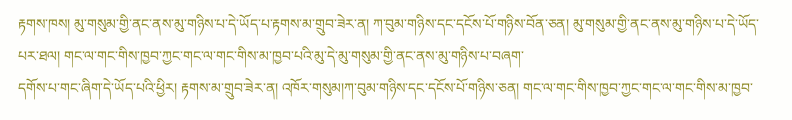རྟགས་ཁས། མུ་གསུམ་གྱི་ནང་ནས་མུ་གཉིས་པ་དེ་ཡོད་པ་རྟགས་མ་གྲུབ་ཟེར་ན། ཀ་བུམ་གཉིས་དང་དངོས་པོ་གཉིས་བོན་ཅན། མུ་གསུམ་གྱི་ནང་ནས་མུ་གཉིས་པ་དེ་ཡོད་པར་ཐལ། གང་ལ་གང་གིས་ཁྱབ་ཀྱང་གང་ལ་གང་གིས་མ་ཁྱབ་པའི་མུ་དེ་མུ་གསུམ་གྱི་ནང་ནས་མུ་གཉིས་པ་བཞག་
དགོས་པ་གང་ཞིག་དེ་ཡོད་པའི་ཕྱིར། རྟགས་མ་གྲུབ་ཟེར་ན། འཁོར་གསུམ།ཀ་བུམ་གཉིས་དང་དངོས་པོ་གཉིས་ཅན། གང་ལ་གང་གིས་ཁྱབ་ཀྱང་གང་ལ་གང་གིས་མ་ཁྱབ་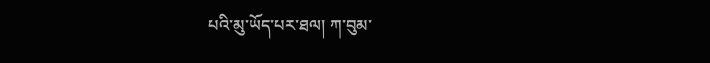པའི་མུ་ཡོད་པར་ཐལ། ཀ་བུམ་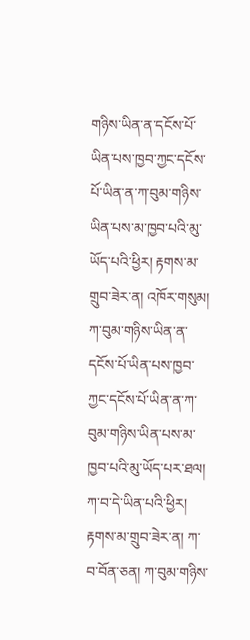གཉིས་ཡིན་ན་དངོས་པོ་ཡིན་པས་ཁྱབ་ཀྱང་དངོས་པོ་ཡིན་ན་ཀ་བུམ་གཉིས་ཡིན་པས་མ་ཁྱབ་པའི་མུ་ཡོད་པའི་ཕྱིར། རྟགས་མ་གྲུབ་ཟེར་ན། འཁོར་གསུམ། ཀ་བུམ་གཉིས་ཡིན་ན་དངོས་པོ་ཡིན་པས་ཁྱབ་ཀྱང་དངོས་པོ་ཡིན་ན་ཀ་བུམ་གཉིས་ཡིན་པས་མ་ཁྱབ་པའི་མུ་ཡོད་པར་ཐལ། ཀ་བ་དེ་ཡིན་པའི་ཕྱིར། རྟགས་མ་གྲུབ་ཟེར་ན། ཀ་བ་བོན་ཅན། ཀ་བུམ་གཉིས་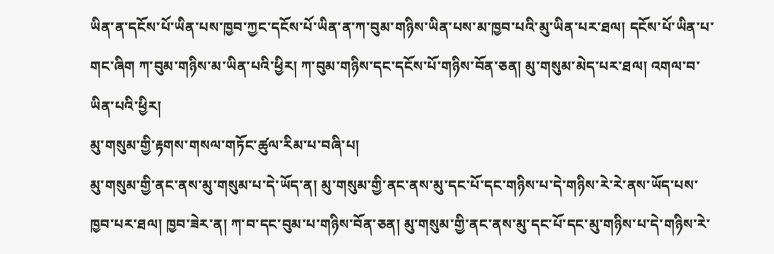ཡིན་ན་དངོས་པོ་ཡིན་པས་ཁྱབ་ཀྱང་དངོས་པོ་ཡིན་ན་ཀ་བུམ་གཉིས་ཡིན་པས་མ་ཁྱབ་པའི་མུ་ཡིན་པར་ཐལ། དངོས་པོ་ཡིན་པ་གང་ཞིག ཀ་བུམ་གཉིས་མ་ཡིན་པའི་ཕྱིར། ཀ་བུམ་གཉིས་དང་དངོས་པོ་གཉིས་བོན་ཅན། མུ་གསུམ་མེད་པར་ཐལ། འགལ་བ་ཡིན་པའི་ཕྱིར།
མུ་གསུམ་གྱི་རྟགས་གསལ་གཏོང་ཚུལ་རིམ་པ་བཞི་པ།
མུ་གསུམ་གྱི་ནང་ནས་མུ་གསུམ་པ་དེ་ཡོད་ན། མུ་གསུམ་གྱི་ནང་ནས་མུ་དང་པོ་དང་གཉིས་པ་དེ་གཉིས་རེ་རེ་ནས་ཡོད་པས་ཁྱབ་པར་ཐལ། ཁྱབ་ཟེར་ན། ཀ་བ་དང་བུམ་པ་གཉིས་བོན་ཅན། མུ་གསུམ་གྱི་ནང་ནས་མུ་དང་པོ་དང་མུ་གཉིས་པ་དེ་གཉིས་རེ་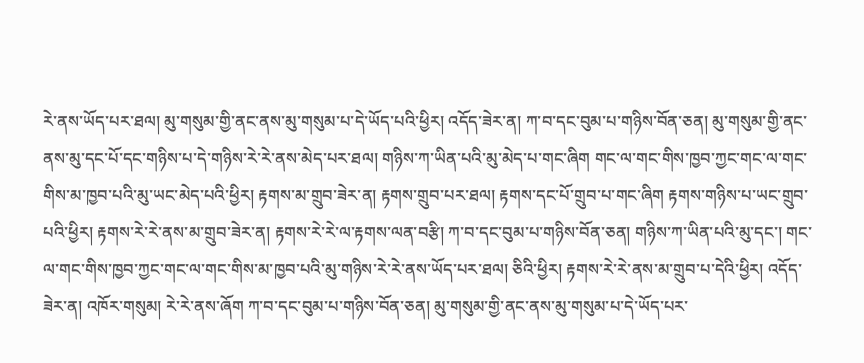རེ་ནས་ཡོད་པར་ཐལ། མུ་གསུམ་གྱི་ནང་ནས་མུ་གསུམ་པ་དེ་ཡོད་པའི་ཕྱིར། འདོད་ཟེར་ན། ཀ་བ་དང་བུམ་པ་གཉིས་བོན་ཅན། མུ་གསུམ་གྱི་ནང་ནས་མུ་དང་པོ་དང་གཉིས་པ་དེ་གཉིས་རེ་རེ་ནས་མེད་པར་ཐལ། གཉིས་ཀ་ཡིན་པའི་མུ་མེད་པ་གང་ཞིག གང་ལ་གང་གིས་ཁྱབ་ཀྱང་གང་ལ་གང་གིས་མ་ཁྱབ་པའི་མུ་ཡང་མེད་པའི་ཕྱིར། རྟགས་མ་གྲུབ་ཟེར་ན། རྟགས་གྲུབ་པར་ཐལ། རྟགས་དང་པོ་གྲུབ་པ་གང་ཞིག རྟགས་གཉིས་པ་ཡང་གྲུབ་
པའི་ཕྱིར། རྟགས་རེ་རེ་ནས་མ་གྲུབ་ཟེར་ན། རྟགས་རེ་རེ་ལ་རྟགས་ལན་བརྩི། ཀ་བ་དང་བུམ་པ་གཉིས་བོན་ཅན། གཉིས་ཀ་ཡིན་པའི་མུ་དང་། གང་ལ་གང་གིས་ཁྱབ་ཀྱང་གང་ལ་གང་གིས་མ་ཁྱབ་པའི་མུ་གཉིས་རེ་རེ་ནས་ཡོད་པར་ཐལ། ཅིའི་ཕྱིར། རྟགས་རེ་རེ་ནས་མ་གྲུབ་པ་དེའི་ཕྱིར། འདོད་ཟེར་ན། འཁོར་གསུམ། རེ་རེ་ནས་ཞོག ཀ་བ་དང་བུམ་པ་གཉིས་བོན་ཅན། མུ་གསུམ་གྱི་ནང་ནས་མུ་གསུམ་པ་དེ་ཡོད་པར་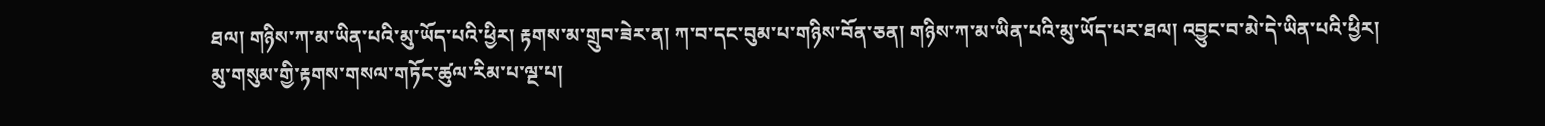ཐལ། གཉིས་ཀ་མ་ཡིན་པའི་མུ་ཡོད་པའི་ཕྱིར། རྟགས་མ་གྲུབ་ཟེར་ན། ཀ་བ་དང་བུམ་པ་གཉིས་བོན་ཅན། གཉིས་ཀ་མ་ཡིན་པའི་མུ་ཡོད་པར་ཐལ། འབྱུང་བ་མེ་དེ་ཡིན་པའི་ཕྱིར།
མུ་གསུམ་གྱི་རྟགས་གསལ་གཏོང་ཚུལ་རིམ་པ་ལྔ་པ།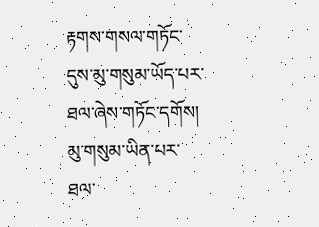རྟགས་གསལ་གཏོང་དུས་མུ་གསུམ་ཡོད་པར་ཐལ་ཞེས་གཏོང་དགོས། མུ་གསུམ་ཡིན་པར་ཐལ་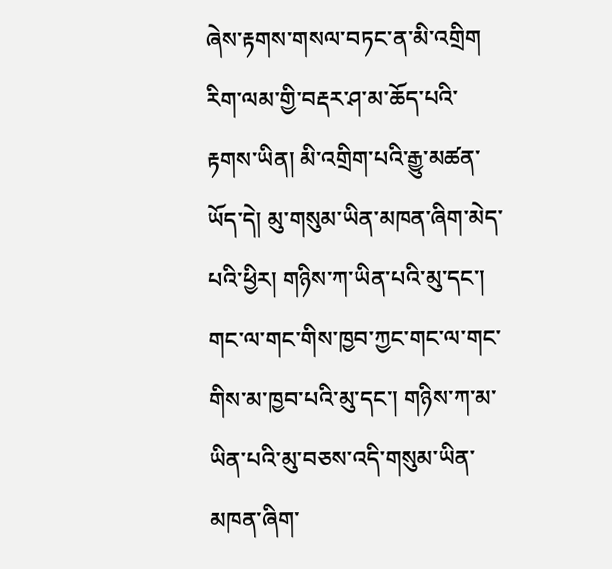ཞེས་རྟགས་གསལ་བཏང་ན་མི་འགྲིག རིག་ལམ་གྱི་བརྡར་ཤ་མ་ཆོད་པའི་རྟགས་ཡིན། མི་འགྲིག་པའི་རྒྱུ་མཚན་ཡོད་དེ། མུ་གསུམ་ཡིན་མཁན་ཞིག་མེད་པའི་ཕྱིར། གཉིས་ཀ་ཡིན་པའི་མུ་དང་། གང་ལ་གང་གིས་ཁྱབ་ཀྱང་གང་ལ་གང་གིས་མ་ཁྱབ་པའི་མུ་དང་། གཉིས་ཀ་མ་ཡིན་པའི་མུ་བཅས་འདི་གསུམ་ཡིན་མཁན་ཞིག་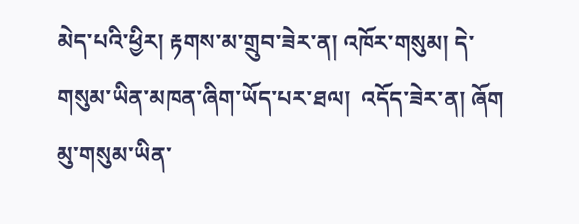མེད་པའི་ཕྱིར། རྟགས་མ་གྲུབ་ཟེར་ན། འཁོར་གསུམ། དེ་གསུམ་ཡིན་མཁན་ཞིག་ཡོད་པར་ཐལ།  འདོད་ཟེར་ན། ཞོག མུ་གསུམ་ཡིན་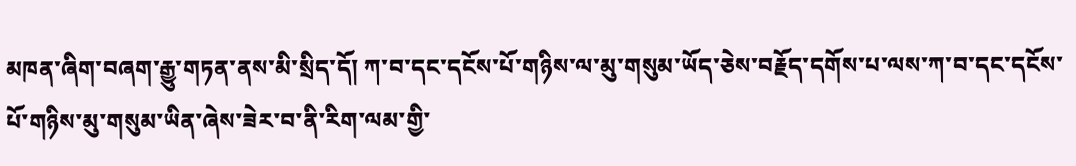མཁན་ཞིག་བཞག་རྒྱུ་གཏན་ནས་མི་སྲིད་དོ། ཀ་བ་དང་དངོས་པོ་གཉིས་ལ་མུ་གསུམ་ཡོད་ཅེས་བརྗོད་དགོས་པ་ལས་ཀ་བ་དང་དངོས་པོ་གཉིས་མུ་གསུམ་ཡིན་ཞེས་ཟེར་བ་ནི་རིག་ལམ་གྱི་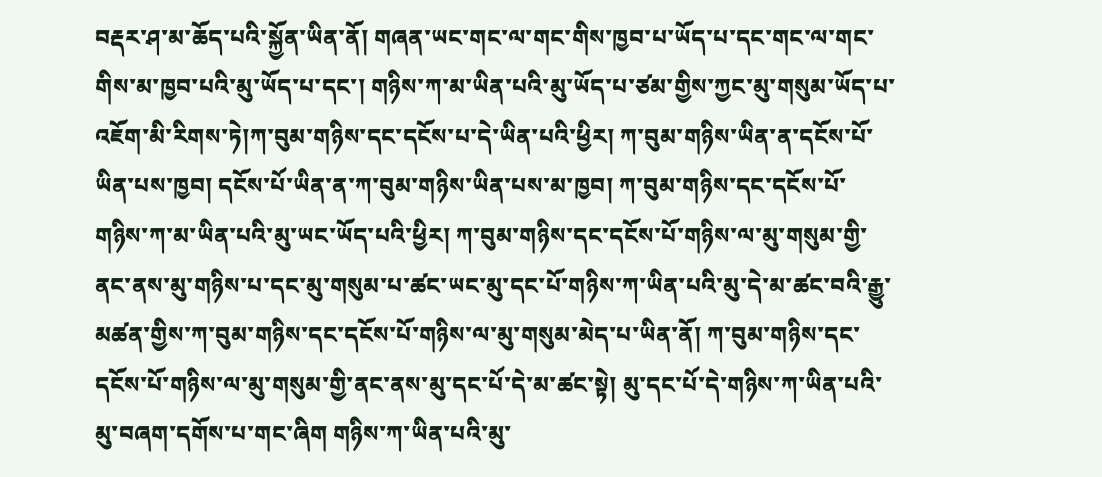བརྡར་ཤ་མ་ཆོད་པའི་སྐྱོན་ཡིན་ནོ། གཞན་ཡང་གང་ལ་གང་གིས་ཁྱབ་པ་ཡོད་པ་དང་གང་ལ་གང་གིས་མ་ཁྱབ་པའི་མུ་ཡོད་པ་དང་། གཉིས་ཀ་མ་ཡིན་པའི་མུ་ཡོད་པ་ཙམ་གྱིས་ཀྱང་མུ་གསུམ་ཡོད་པ་འཇོག་མི་རིགས་ཏེ།ཀ་བུམ་གཉིས་དང་དངོས་པ་དེ་ཡིན་པའི་ཕྱིར། ཀ་བུམ་གཉིས་ཡིན་ན་དངོས་པོ་ཡིན་པས་ཁྱབ། དངོས་པོ་ཡིན་ན་ཀ་བུམ་གཉིས་ཡིན་པས་མ་ཁྱབ། ཀ་བུམ་གཉིས་དང་དངོས་པོ་གཉིས་ཀ་མ་ཡིན་པའི་མུ་ཡང་ཡོད་པའི་ཕྱིར། ཀ་བུམ་གཉིས་དང་དངོས་པོ་གཉིས་ལ་མུ་གསུམ་གྱི་ནང་ནས་མུ་གཉིས་པ་དང་མུ་གསུམ་པ་ཚང་ཡང་མུ་དང་པོ་གཉིས་ཀ་ཡིན་པའི་མུ་དེ་མ་ཚང་བའི་རྒྱུ་མཚན་གྱིས་ཀ་བུམ་གཉིས་དང་དངོས་པོ་གཉིས་ལ་མུ་གསུམ་མེད་པ་ཡིན་ནོ། ཀ་བུམ་གཉིས་དང་དངོས་པོ་གཉིས་ལ་མུ་གསུམ་གྱི་ནང་ནས་མུ་དང་པོ་དེ་མ་ཚང་སྟེ། མུ་དང་པོ་དེ་གཉིས་ཀ་ཡིན་པའི་མུ་བཞག་དགོས་པ་གང་ཞིག གཉིས་ཀ་ཡིན་པའི་མུ་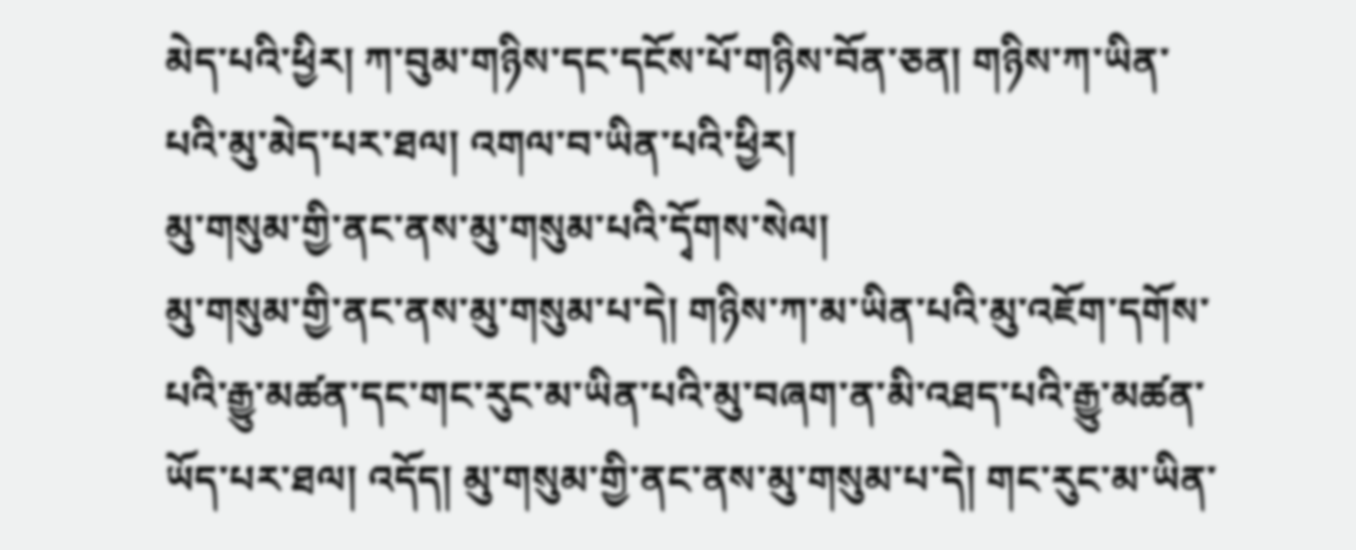མེད་པའི་ཕྱིར། ཀ་བུམ་གཉིས་དང་དངོས་པོ་གཉིས་བོན་ཅན། གཉིས་ཀ་ཡིན་པའི་མུ་མེད་པར་ཐལ། འགལ་བ་ཡིན་པའི་ཕྱིར།
མུ་གསུམ་གྱི་ནང་ནས་མུ་གསུམ་པའི་དྭོགས་སེལ།
མུ་གསུམ་གྱི་ནང་ནས་མུ་གསུམ་པ་དེ། གཉིས་ཀ་མ་ཡིན་པའི་མུ་འཇོག་དགོས་པའི་རྒྱུ་མཚན་དང་གང་རུང་མ་ཡིན་པའི་མུ་བཞག་ན་མི་འཐད་པའི་རྒྱུ་མཚན་ཡོད་པར་ཐལ། འདོད། མུ་གསུམ་གྱི་ནང་ནས་མུ་གསུམ་པ་དེ། གང་རུང་མ་ཡིན་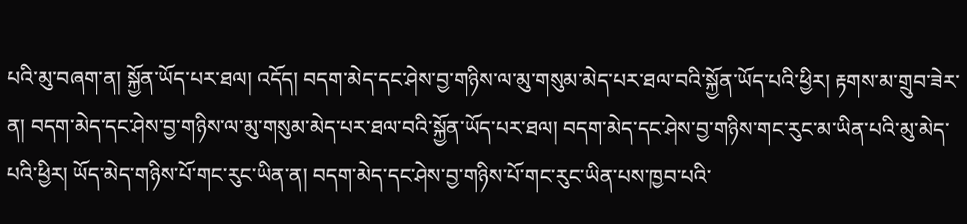པའི་མུ་བཞག་ན། སྐྱོན་ཡོད་པར་ཐལ། འདོད། བདག་མེད་དང་ཤེས་བྱ་གཉིས་ལ་མུ་གསུམ་མེད་པར་ཐལ་བའི་སྐྱོན་ཡོད་པའི་ཕྱིར། རྟགས་མ་གྲུབ་ཟེར་ན། བདག་མེད་དང་ཤེས་བྱ་གཉིས་ལ་མུ་གསུམ་མེད་པར་ཐལ་བའི་སྐྱོན་ཡོད་པར་ཐལ། བདག་མེད་དང་ཤེས་བྱ་གཉིས་གང་རུང་མ་ཡིན་པའི་མུ་མེད་པའི་ཕྱིར། ཡོད་མེད་གཉིས་པོ་གང་རུང་ཡིན་ན། བདག་མེད་དང་ཤེས་བྱ་གཉིས་པོ་གང་རུང་ཡིན་པས་ཁྱབ་པའི་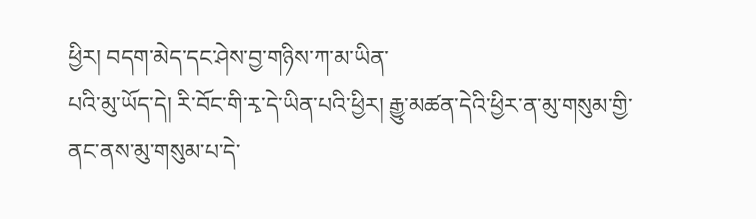ཕྱིར། བདག་མེད་དང་ཤེས་བྱ་གཉིས་ཀ་མ་ཡིན་
པའི་མུ་ཡོད་དེ། རི་བོང་གི་རྭ་དེ་ཡིན་པའི་ཕྱིར། རྒྱུ་མཚན་དེའི་ཕྱིར་ན་མུ་གསུམ་གྱི་ནང་ནས་མུ་གསུམ་པ་དེ་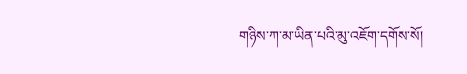གཉིས་ཀ་མ་ཡིན་པའི་མུ་འཇོག་དགོས་སོ།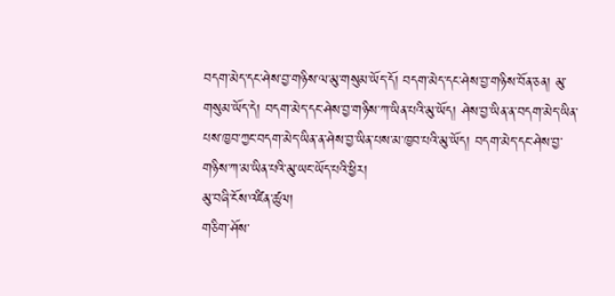བདག་མེད་དང་ཤེས་བྱ་གཉིས་ལ་མུ་གསུམ་ཡོད་དོ། བདག་མེད་དང་ཤེས་བྱ་གཉིས་བོན་ཅན། མུ་གསུམ་ཡོད་དེ། བདག་མེད་དང་ཤེས་བྱ་གཉིས་ཀ་ཡིན་པའི་མུ་ཡོད། ཤེས་བྱ་ཡིན་ན་བདག་མེད་ཡིན་པས་ཁྱབ་ཀྱང་བདག་མེད་ཡིན་ན་ཤེས་བྱ་ཡིན་པས་མ་ཁྱབ་པའི་མུ་ཡོད། བདག་མེད་དང་ཤེས་བྱ་གཉིས་ཀ་མ་ཡིན་པའི་མུ་ཡང་ཡོད་པའི་ཕྱིར།
མུ་བཞི་ངོས་འཛིན་ཚུལ།
གཅིག་ཤོས་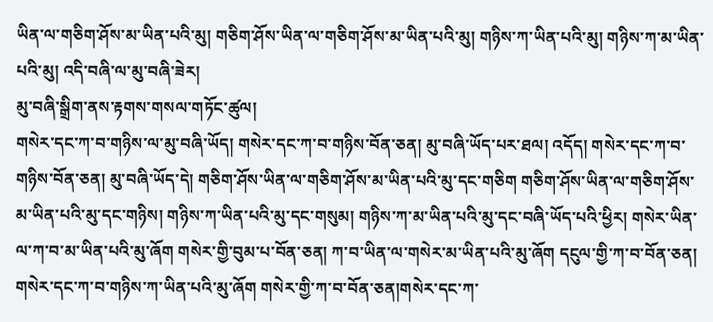ཡིན་ལ་གཅིག་ཤོས་མ་ཡིན་པའི་མུ། གཅིག་ཤོས་ཡིན་ལ་གཅིག་ཤོས་མ་ཡིན་པའི་མུ། གཉིས་ཀ་ཡིན་པའི་མུ། གཉིས་ཀ་མ་ཡིན་པའི་མུ། འདི་བཞི་ལ་མུ་བཞི་ཟེར།
མུ་བཞི་སྒྲིག་ནས་རྟགས་གསལ་གཏོང་ཚུལ།
གསེར་དང་ཀ་བ་གཉིས་ལ་མུ་བཞི་ཡོད། གསེར་དང་ཀ་བ་གཉིས་བོན་ཅན། མུ་བཞི་ཡོད་པར་ཐལ། འདོད། གསེར་དང་ཀ་བ་གཉིས་བོན་ཅན། མུ་བཞི་ཡོད་དེ། གཅིག་ཤོས་ཡིན་ལ་གཅིག་ཤོས་མ་ཡིན་པའི་མུ་དང་གཅིག གཅིག་ཤོས་ཡིན་ལ་གཅིག་ཤོས་མ་ཡིན་པའི་མུ་དང་གཉིས། གཉིས་ཀ་ཡིན་པའི་མུ་དང་གསུམ། གཉིས་ཀ་མ་ཡིན་པའི་མུ་དང་བཞི་ཡོད་པའི་ཕྱིར། གསེར་ཡིན་ལ་ཀ་བ་མ་ཡིན་པའི་མུ་ཞོག གསེར་གྱི་བུམ་པ་བོན་ཅན། ཀ་བ་ཡིན་ལ་གསེར་མ་ཡིན་པའི་མུ་ཞོག དངུལ་གྱི་ཀ་བ་བོན་ཅན། གསེར་དང་ཀ་བ་གཉིས་ཀ་ཡིན་པའི་མུ་ཞོག གསེར་གྱི་ཀ་བ་བོན་ཅན།གསེར་དང་ཀ་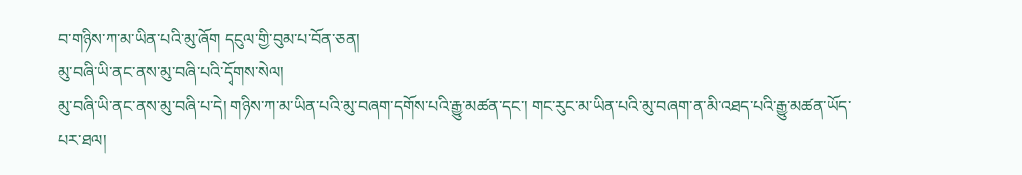བ་གཉིས་ཀ་མ་ཡིན་པའི་མུ་ཞོག དངུལ་གྱི་བུམ་པ་བོན་ཅན།
མུ་བཞི་ཡི་ནང་ནས་མུ་བཞི་པའི་དྭོགས་སེལ།
མུ་བཞི་ཡི་ནང་ནས་མུ་བཞི་པ་དེ། གཉིས་ཀ་མ་ཡིན་པའི་མུ་བཞག་དགོས་པའི་རྒྱུ་མཚན་དང་། གང་རུང་མ་ཡིན་པའི་མུ་བཞག་ན་མི་འཐད་པའི་རྒྱུ་མཚན་ཡོད་པར་ཐལ།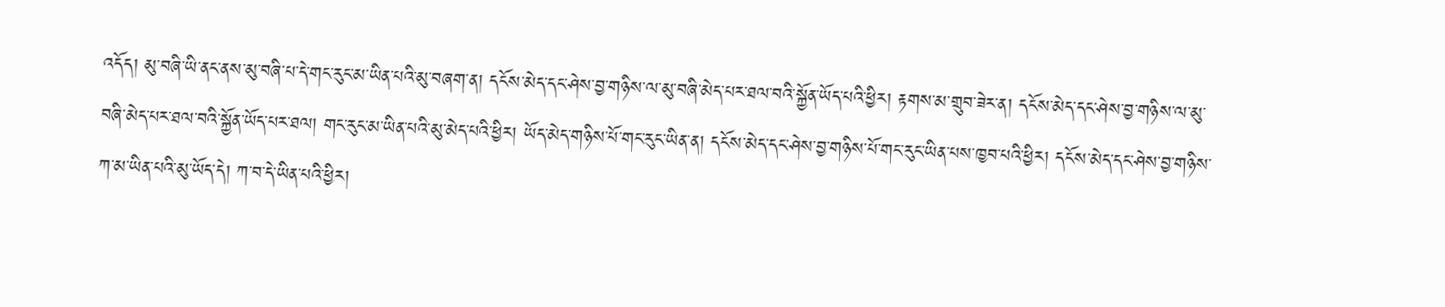འདོད། མུ་བཞི་ཡི་ནང་ནས་མུ་བཞི་པ་དེ་གང་རུང་མ་ཡིན་པའི་མུ་བཞག་ན། དངོས་མེད་དང་ཤེས་བྱ་གཉིས་ལ་མུ་བཞི་མེད་པར་ཐལ་བའི་སྐྱོན་ཡོད་པའི་ཕྱིར། རྟགས་མ་གྲུབ་ཟེར་ན། དངོས་མེད་དང་ཤེས་བྱ་གཉིས་ལ་མུ་བཞི་མེད་པར་ཐལ་བའི་སྐྱོན་ཡོད་པར་ཐལ། གང་རུང་མ་ཡིན་པའི་མུ་མེད་པའི་ཕྱིར། ཡོད་མེད་གཉིས་པོ་གང་རུང་ཡིན་ན། དངོས་མེད་དང་ཤེས་བྱ་གཉིས་པོ་གང་རུང་ཡིན་པས་ཁྱབ་པའི་ཕྱིར། དངོས་མེད་དང་ཤེས་བྱ་གཉིས་ཀ་མ་ཡིན་པའི་མུ་ཡོད་དེ། ཀ་བ་དེ་ཡིན་པའི་ཕྱིར།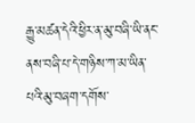རྒྱུ་མཚན་དེའི་ཕྱིར་ན་མུ་བཞི་ཡི་ནང་ནས་བཞི་པ་དེ་གཉིས་ཀ་མ་ཡིན་པའི་མུ་བཞག་དགོས་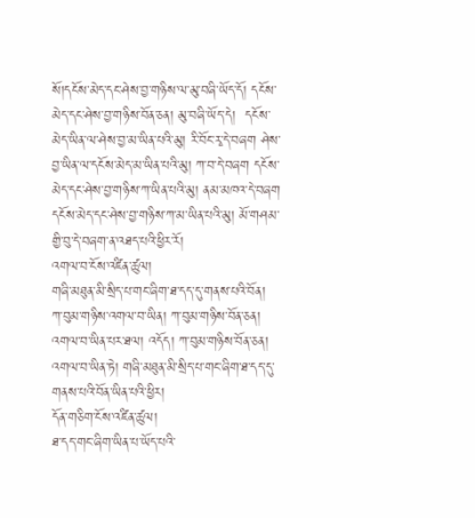སོ།དངོས་མེད་དང་ཤེས་བྱ་གཉིས་ལ་མུ་བཞི་ཡོད་དོ། དངོས་མེད་དང་ཤེས་བྱ་གཉིས་བོན་ཅན། མུ་བཞི་ཡོད་དེ།  དངོས་མེད་ཡིན་ལ་ཤེས་བྱ་མ་ཡིན་པའི་མུ། རི་བོང་རྭ་དེ་བཞག ཤེས་བྱ་ཡིན་ལ་དངོས་མེད་མ་ཡིན་པའི་མུ། ཀ་བ་དེ་བཞག དངོས་མེད་དང་ཤེས་བྱ་གཉིས་ཀ་ཡིན་པའི་མུ། ནམ་མཁའ་དེ་བཞག དངོས་མེད་དང་ཤེས་བྱ་གཉིས་ཀ་མ་ཡིན་པའི་མུ། མོ་གཤམ་གྱི་བུ་དེ་བཞག་ན་འཐད་པའི་ཕྱིར་རོ།
འགལ་བ་ངོས་འཛིན་ཚུལ།
གཞི་མཐུན་མི་སྲིད་པ་གང་ཞིག་ཐ་དད་དུ་གནས་པའི་བོན།
ཀ་བུམ་གཉིས་འགལ་བ་ཡིན། ཀ་བུམ་གཉིས་བོན་ཅན། འགལ་བ་ཡིན་པར་ཐལ། འདོད། ཀ་བུམ་གཉིས་བོན་ཅན། འགལ་བ་ཡིན་ཏེ། གཞི་མཐུན་མི་སྲིད་པ་གང་ཞིག་ཐ་དད་དུ་གནས་པའི་བོན་ཡིན་པའི་ཕྱིར།
དོན་གཅིག་ངོས་འཛིན་ཚུལ།
ཐ་དད་གང་ཞིག་ཡིན་པ་ཡོད་པའི་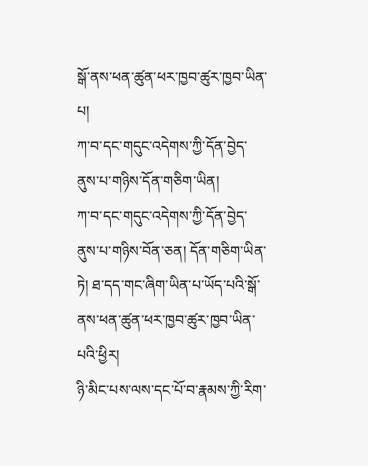སྒོ་ནས་ཕན་ཚུན་ཕར་ཁྱབ་ཚུར་ཁྱབ་ཡིན་པ།
ཀ་བ་དང་གདུང་འདེགས་ཀྱི་དོན་བྱེད་ནུས་པ་གཉིས་དོན་གཅིག་ཡིན།
ཀ་བ་དང་གདུང་འདེགས་ཀྱི་དོན་བྱེད་ནུས་པ་གཉིས་བོན་ཅན། དོན་གཅིག་ཡིན་ཏེ། ཐ་དད་གང་ཞིག་ཡིན་པ་ཡོད་པའི་སྒོ་ནས་ཕན་ཚུན་ཕར་ཁྱབ་ཚུར་ཁྱབ་ཡིན་པའི་ཕྱིར།
ཉི་མིང་པས་ལས་དང་པོ་བ་རྣམས་ཀྱི་རིག་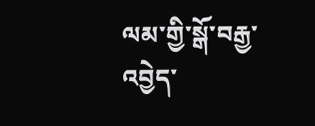ལམ་གྱི་སྒོ་བརྒྱ་འབྱེད་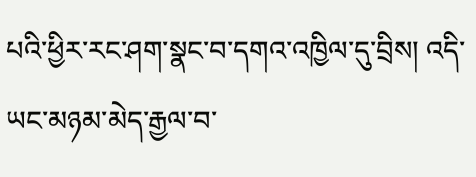པའི་ཕྱིར་རང་ཤག་སྣང་བ་དགའ་འཁྱིལ་དུ་བྲིས། འདི་ཡང་མཉམ་མེད་རྒྱལ་བ་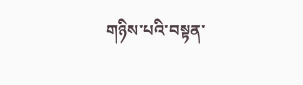གཉིས་པའི་བསྟན་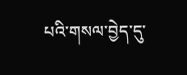པའི་གསལ་བྱེད་དུ་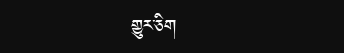གྱུར་ཅིག